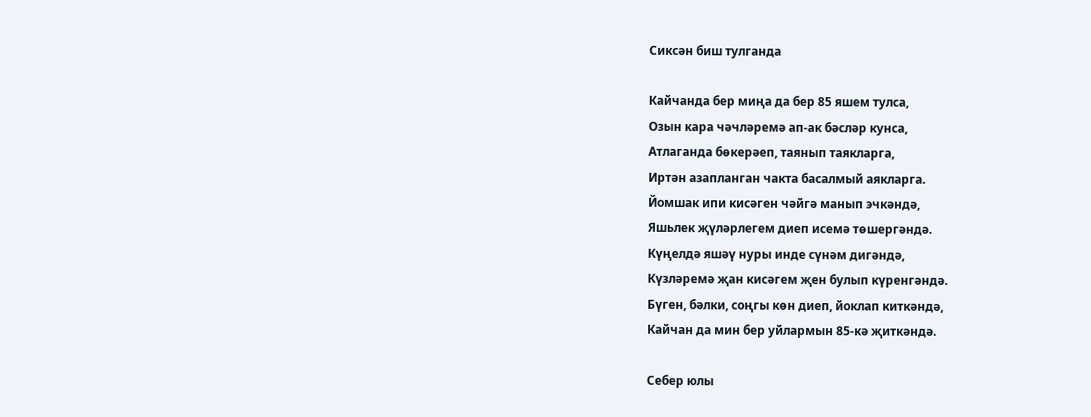Сиксән биш тулганда

Кайчанда бер миңа да бер 85 яшем тулса,
Озын кара чәчләремә ап-ак бәсләр кунса,
Атлаганда бөкерәеп, таянып таякларга,
Иртән азапланган чакта басалмый аякларга.
Йомшак ипи кисәген чәйгә манып эчкәндә,
Яшьлек җүләрлегем диеп исемә төшергәндә.
Күңелдә яшәү нуры инде сүнәм дигәндә,
Күзләремә җан кисәгем җен булып күренгәндә.
Бүген, бәлки, соңгы көн диеп, йоклап киткәндә,
Кайчан да мин бер уйлармын 85-кә җиткәндә.

Себер юлы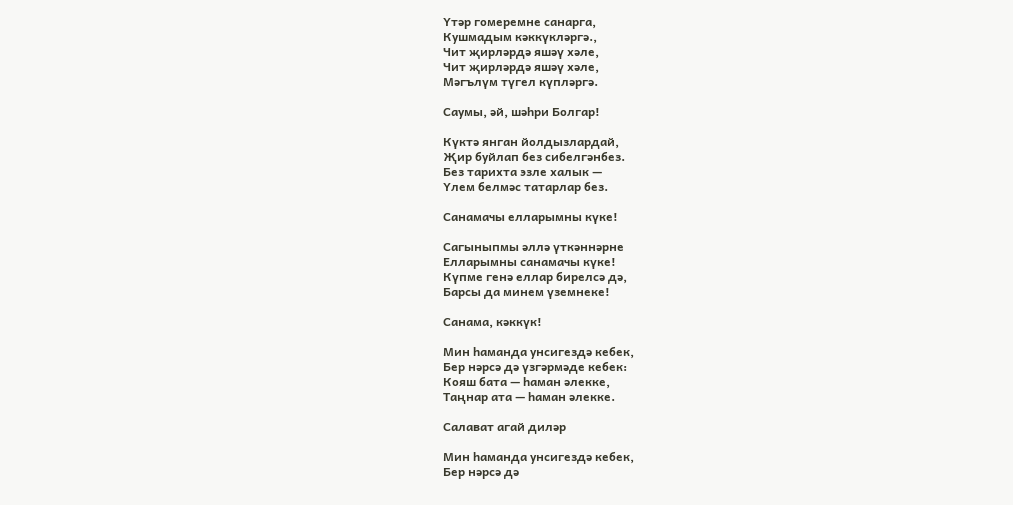Үтәр гомеремне санарга,
Кушмадым кәккүкләргә.,
Чит җирләрдә яшәү хәле,
Чит җирләрдә яшәү хәле,
Мәгълүм түгел күпләргә.

Саумы, әй, шәһри Болгар!

Күктә янган йолдызлардай,
Җир буйлап без сибелгәнбез.
Без тарихта эзле халык —
Үлем белмәс татарлар без.

Санамачы елларымны күке!

Сагыныпмы әллә үткәннәрне
Елларымны санамачы күке!
Күпме генә еллар бирелсә дә,
Барсы да минем үземнеке!

Санама, кәккүк!

Мин һаманда унсигездә кебек,
Бер нәрсә дә үзгәрмәде кебек:
Кояш бата — һаман әлекке,
Таңнар ата — һаман әлекке.

Салават агай диләр

Мин һаманда унсигездә кебек,
Бер нәрсә дә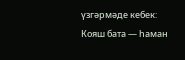үзгәрмәде кебек:
Кояш бата — һаман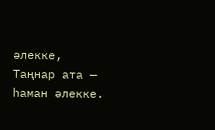әлекке,
Таңнар ата — һаман әлекке.